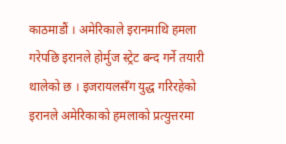काठमाडौं । अमेरिकाले इरानमाथि हमला गरेपछि इरानले होर्मुज स्ट्रेट बन्द गर्ने तयारी थालेको छ । इजरायलसँग युद्ध गरिरहेको इरानले अमेरिकाको हमलाको प्रत्युत्तरमा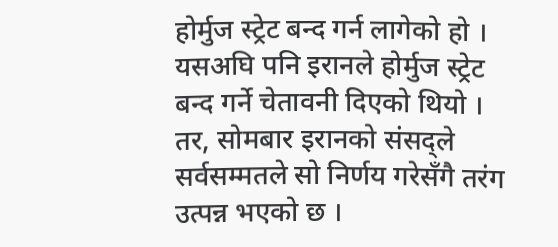होर्मुज स्ट्रेट बन्द गर्न लागेको हो । यसअघि पनि इरानले होर्मुज स्ट्रेट बन्द गर्ने चेतावनी दिएको थियो । तर, सोमबार इरानको संसद्ले सर्वसम्मतले सो निर्णय गरेसँगै तरंग उत्पन्न भएको छ ।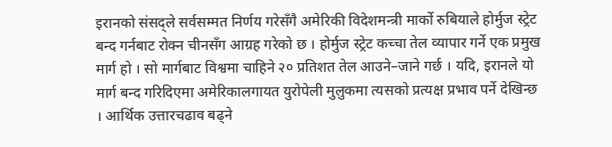इरानको संसद्ले सर्वसम्मत निर्णय गरेसँगै अमेरिकी विदेशमन्त्री मार्को रुबियाले होर्मुज स्ट्रेट बन्द गर्नबाट रोक्न चीनसँग आग्रह गरेको छ । होर्मुज स्ट्रेट कच्चा तेल व्यापार गर्ने एक प्रमुख मार्ग हो । सो मार्गबाट विश्वमा चाहिने २० प्रतिशत तेल आउने–जाने गर्छ । यदि, इरानले यो मार्ग बन्द गरिदिएमा अमेरिकालगायत युरोपेली मुलुकमा त्यसको प्रत्यक्ष प्रभाव पर्ने देखिन्छ । आर्थिक उत्तारचढाव बढ्ने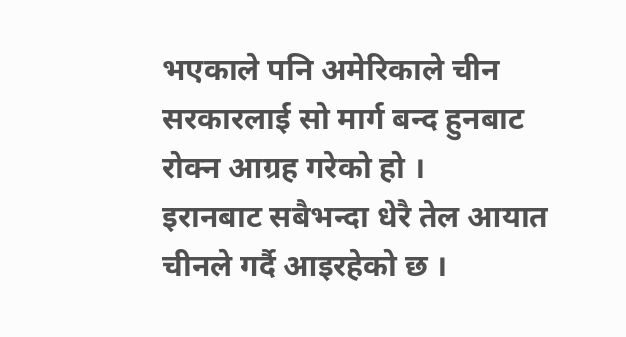भएकाले पनि अमेरिकाले चीन सरकारलाई सो मार्ग बन्द हुनबाट रोक्न आग्रह गरेको हो ।
इरानबाट सबैभन्दा धेरै तेल आयात चीनले गर्दै आइरहेको छ ।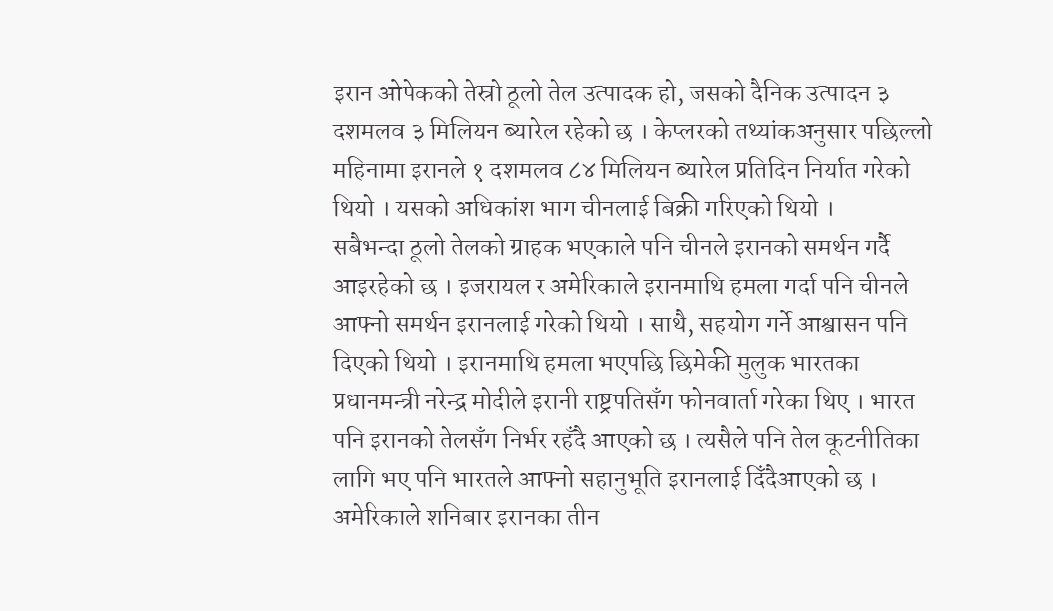इरान ओपेकको तेस्रो ठूलो तेल उत्पादक हो, जसको दैनिक उत्पादन ३ दशमलव ३ मिलियन ब्यारेल रहेको छ । केप्लरको तथ्यांकअनुसार पछिल्लो महिनामा इरानले १ दशमलव ८४ मिलियन ब्यारेल प्रतिदिन निर्यात गरेको थियो । यसको अधिकांश भाग चीनलाई बिक्री गरिएको थियो ।
सबैभन्दा ठूलो तेलको ग्राहक भएकाले पनि चीनले इरानको समर्थन गर्दै आइरहेको छ । इजरायल र अमेरिकाले इरानमाथि हमला गर्दा पनि चीनले आफ्नो समर्थन इरानलाई गरेको थियो । साथै, सहयोग गर्ने आश्वासन पनि दिएको थियो । इरानमाथि हमला भएपछि छिमेकी मुलुक भारतका प्रधानमन्त्री नरेन्द्र मोदीले इरानी राष्ट्रपतिसँग फोनवार्ता गरेका थिए । भारत पनि इरानको तेलसँग निर्भर रहँदै आएको छ । त्यसैले पनि तेल कूटनीतिका लागि भए पनि भारतले आफ्नो सहानुभूति इरानलाई दिँदैआएको छ ।
अमेरिकाले शनिबार इरानका तीन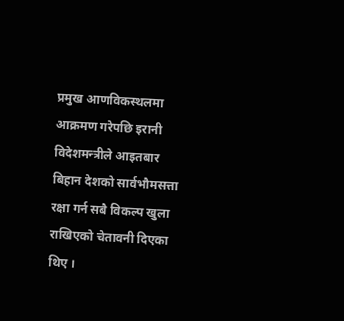प्रमुख आणविकस्थलमा आक्रमण गरेपछि इरानी विदेशमन्त्रीले आइतबार बिहान देशको सार्वभौमसत्ता रक्षा गर्न सबै विकल्प खुला राखिएको चेतावनी दिएका थिए ।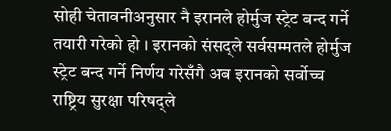सोही चेतावनीअनुसार नै इरानले होर्मुज स्ट्रेट बन्द गर्ने तयारी गरेको हो । इरानको संसद्ले सर्वसम्मतले होर्मुज स्ट्रेट बन्द गर्ने निर्णय गरेसँगै अब इरानको सर्वोच्च राष्ट्रिय सुरक्षा परिषद्ले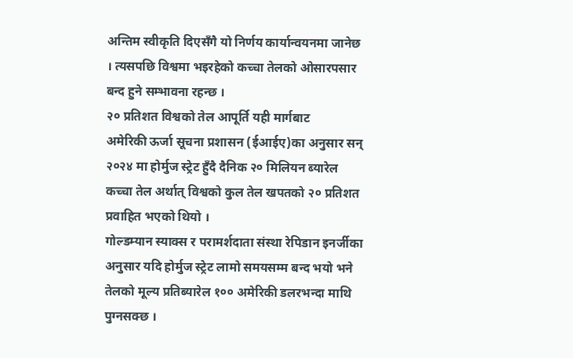अन्तिम स्वीकृति दिएसँगै यो निर्णय कार्यान्वयनमा जानेछ । त्यसपछि विश्वमा भइरहेको कच्चा तेलको ओसारपसार बन्द हुने सम्भावना रहन्छ ।
२० प्रतिशत विश्वको तेल आपूर्ति यही मार्गबाट
अमेरिकी ऊर्जा सूचना प्रशासन (ईआईए)का अनुसार सन् २०२४ मा होर्मुज स्ट्रेट हुँदै दैनिक २० मिलियन ब्यारेल कच्चा तेल अर्थात् विश्वको कुल तेल खपतको २० प्रतिशत प्रवाहित भएको थियो ।
गोल्डम्यान स्याक्स र परामर्शदाता संस्था रेपिडान इनर्जीका अनुसार यदि होर्मुज स्ट्रेट लामो समयसम्म बन्द भयो भने तेलको मूल्य प्रतिब्यारेल १०० अमेरिकी डलरभन्दा माथि पुग्नसक्छ ।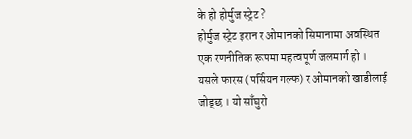के हो होर्मुज स्ट्रेट ?
होर्मुज स्ट्रेट इरान र ओमानको सिमानामा अवस्थित एक रणनीतिक रूपमा महत्वपूर्ण जलमार्ग हो । यसले फारस (पर्सियन गल्फ) र ओमानको खाडीलाई जोड्छ । यो साँघुरो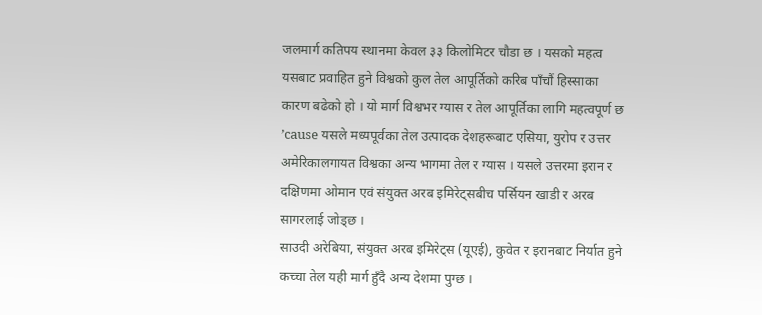जलमार्ग कतिपय स्थानमा केवल ३३ किलोमिटर चौडा छ । यसको महत्व यसबाट प्रवाहित हुने विश्वको कुल तेल आपूर्तिको करिब पाँचौं हिस्साका कारण बढेको हो । यो मार्ग विश्वभर ग्यास र तेल आपूर्तिका लागि महत्वपूर्ण छ ’cause यसले मध्यपूर्वका तेल उत्पादक देशहरूबाट एसिया, युरोप र उत्तर अमेरिकालगायत विश्वका अन्य भागमा तेल र ग्यास । यसले उत्तरमा इरान र दक्षिणमा ओमान एवं संयुक्त अरब इमिरेट्सबीच पर्सियन खाडी र अरब सागरलाई जोड्छ ।
साउदी अरेबिया, संयुक्त अरब इमिरेट्स (यूएई), कुवेत र इरानबाट निर्यात हुने कच्चा तेल यही मार्ग हुँदै अन्य देशमा पुग्छ ।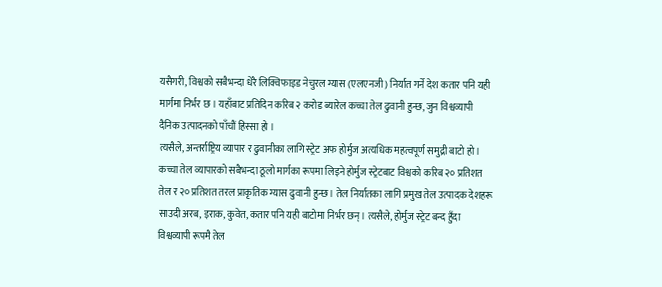यसैगरी, विश्वको सबैभन्दा धेरै लिक्विफाइड नेचुरल ग्यास (एलएनजी) निर्यात गर्ने देश कतार पनि यही मार्गमा निर्भर छ । यहाँबाट प्रतिदिन करिब २ करोड ब्यारेल कच्चा तेल ढुवानी हुन्छ, जुन विश्वव्यापी दैनिक उत्पादनको पाँचौं हिस्सा हो ।
त्यसैले, अन्तर्राष्ट्रिय व्यापार र ढुवानीका लागि स्ट्रेट अफ होर्मुज अत्यधिक महत्वपूर्ण समुद्री बाटो हो । कच्चा तेल व्यापारको सबैभन्दा ठूलो मार्गका रूपमा लिइने होर्मुज स्ट्रेटबाट विश्वको करिब २० प्रतिशत तेल र २० प्रतिशत तरल प्राकृतिक ग्यास ढुवानी हुन्छ । तेल निर्यातका लागि प्रमुख तेल उत्पादक देशहरू साउदी अरब, इराक, कुवेत, कतार पनि यही बाटोमा निर्भर छन् । त्यसैले, होर्मुज स्ट्रेट बन्द हुँदा विश्वव्यापी रूपमै तेल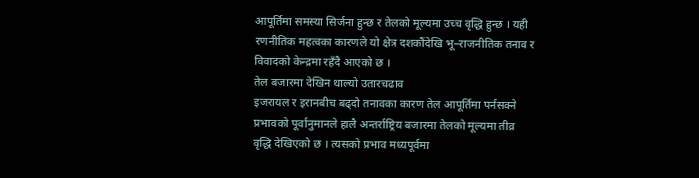आपूर्तिमा समस्या सिर्जना हुन्छ र तेलको मूल्यमा उच्च वृद्धि हुन्छ । यही रणनीतिक महत्वका कारणले यो क्षेत्र दशकौंदेखि भू–राजनीतिक तनाव र विवादको केन्द्रमा रहँदै आएको छ ।
तेल बजारमा देखिन थाल्यो उतारचढाव
इजरायल र इरानबीच बढ्दो तनावका कारण तेल आपूर्तिमा पर्नसक्ने प्रभावको पूर्वानुमानले हालै अन्तर्राष्ट्रिय बजारमा तेलको मूल्यमा तीव्र वृद्धि देखिएको छ । त्यसको प्रभाव मध्यपूर्वमा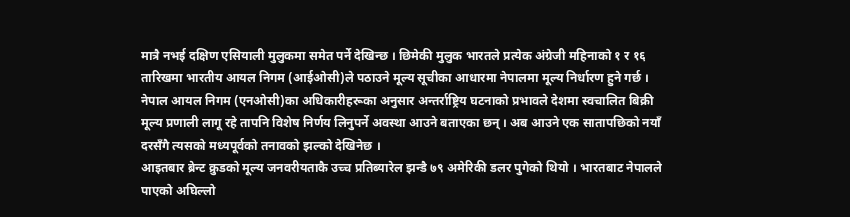मात्रै नभई दक्षिण एसियाली मुलुकमा समेत पर्ने देखिन्छ । छिमेकी मुलुक भारतले प्रत्येक अंग्रेजी महिनाको १ र १६ तारिखमा भारतीय आयल निगम (आईओसी)ले पठाउने मूल्य सूचीका आधारमा नेपालमा मूल्य निर्धारण हुने गर्छ ।
नेपाल आयल निगम (एनओसी)का अधिकारीहरूका अनुसार अन्तर्राष्ट्रिय घटनाको प्रभावले देशमा स्वचालित बिक्री मूल्य प्रणाली लागू रहे तापनि विशेष निर्णय लिनुपर्ने अवस्था आउने बताएका छन् । अब आउने एक सातापछिको नयाँ दरसँगै त्यसको मध्यपूर्वको तनावको झल्को देखिनेछ ।
आइतबार ब्रेन्ट क्रुडको मूल्य जनवरीयताकै उच्च प्रतिब्यारेल झन्डै ७९ अमेरिकी डलर पुगेको थियो । भारतबाट नेपालले पाएको अघिल्लो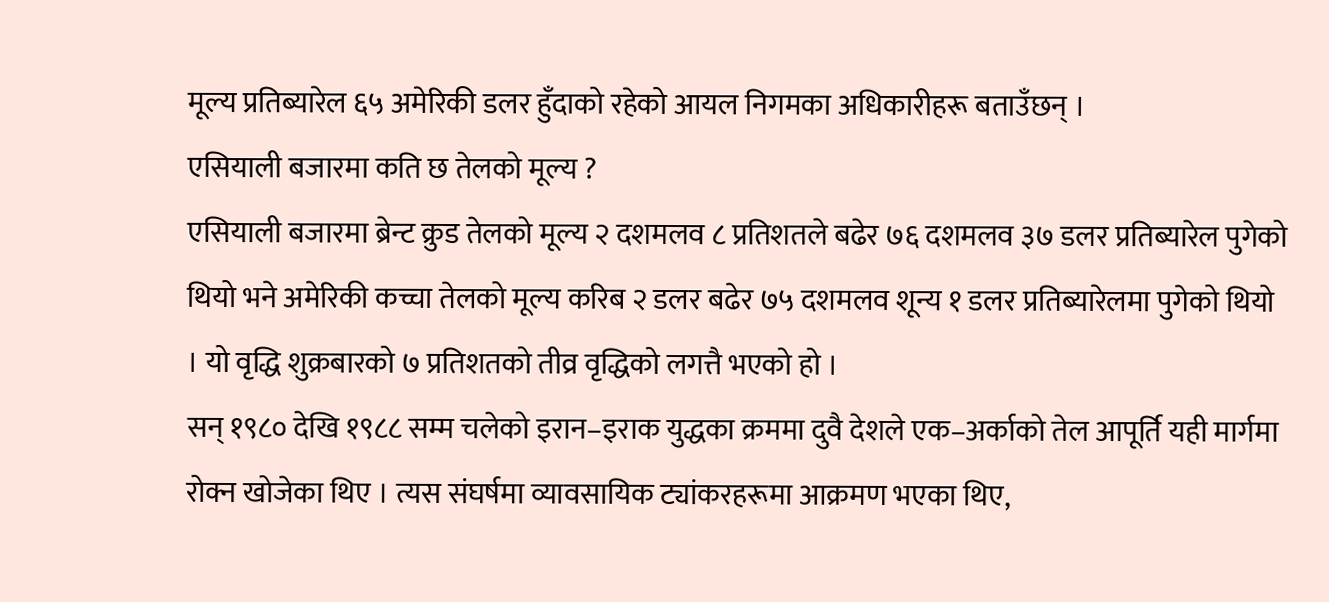मूल्य प्रतिब्यारेल ६५ अमेरिकी डलर हुँदाको रहेको आयल निगमका अधिकारीहरू बताउँछन् ।
एसियाली बजारमा कति छ तेलको मूल्य ?
एसियाली बजारमा ब्रेन्ट क्रुड तेलको मूल्य २ दशमलव ८ प्रतिशतले बढेर ७६ दशमलव ३७ डलर प्रतिब्यारेल पुगेको थियो भने अमेरिकी कच्चा तेलको मूल्य करिब २ डलर बढेर ७५ दशमलव शून्य १ डलर प्रतिब्यारेलमा पुगेको थियो । यो वृद्धि शुक्रबारको ७ प्रतिशतको तीव्र वृद्धिको लगत्तै भएको हो ।
सन् १९८० देखि १९८८ सम्म चलेको इरान–इराक युद्धका क्रममा दुवै देशले एक–अर्काको तेल आपूर्ति यही मार्गमा रोक्न खोजेका थिए । त्यस संघर्षमा व्यावसायिक ट्यांकरहरूमा आक्रमण भएका थिए,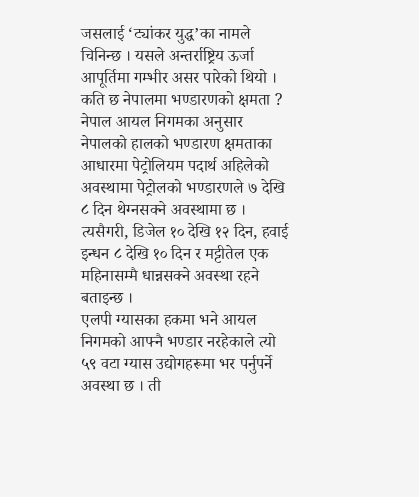जसलाई ‘ट्यांकर युद्ध’का नामले चिनिन्छ । यसले अन्तर्राष्ट्रिय ऊर्जा आपूर्तिमा गम्भीर असर पारेको थियो ।
कति छ नेपालमा भण्डारणको क्षमता ?
नेपाल आयल निगमका अनुसार नेपालको हालको भण्डारण क्षमताका आधारमा पेट्रोलियम पदार्थ अहिलेको अवस्थामा पेट्रोलको भण्डारणले ७ देखि ८ दिन थेग्नसक्ने अवस्थामा छ । त्यसैगरी, डिजेल १० देखि १२ दिन, हवाई इन्धन ८ देखि १० दिन र मट्टीतेल एक महिनासम्मै धान्नसक्ने अवस्था रहने बताइन्छ ।
एलपी ग्यासका हकमा भने आयल निगमको आफ्नै भण्डार नरहेकाले त्यो ५९ वटा ग्यास उद्योगहरूमा भर पर्नुपर्ने अवस्था छ । ती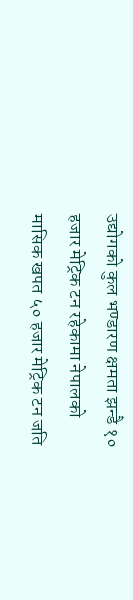उद्योगको कुल भण्डारण क्षमता झन्डै १० हजार मेट्रिक टन रहेकामा नेपालको मासिक खपत ५० हजार मेट्रिक टन जति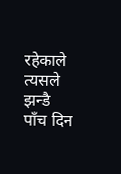रहेकाले त्यसले झन्डै पाँच दिन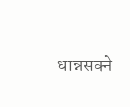धान्नसक्ने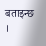बताइन्छ ।